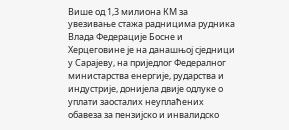Више од 1,3 милиона КМ за увезивање стажа радницима рудника
Влада Федерације Босне и Херцеговине је на данашњој сједници у Сарајеву, на приједлог Федералног министарства енергије, рударства и индустрије, донијела двије одлуке о уплати заосталих неуплаћених обавеза за пензијско и инвалидско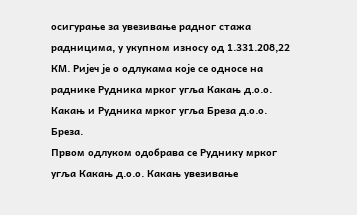осигурање за увезивање радног стажа радницима, у укупном износу од 1.331.208,22 КМ. Ријеч је о одлукама које се односе на раднике Рудника мрког угља Какањ д.о.о. Какањ и Рудника мрког угља Бреза д.о.о. Бреза.
Првом одлуком одобрава се Руднику мрког угља Какањ д.о.о. Какањ увезивање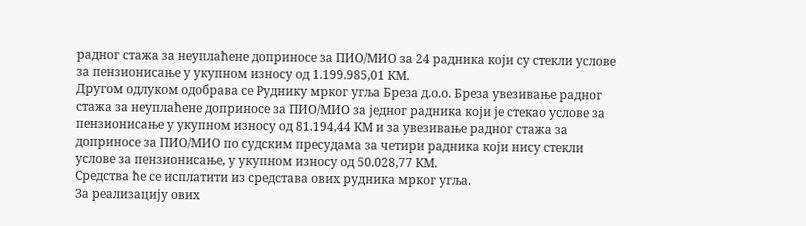радног стажа за неуплаћене доприносе за ПИО/МИО за 24 радника који су стекли услове за пензионисање у укупном износу од 1.199.985,01 КМ.
Другом одлуком одобрава се Руднику мрког угља Бреза д.о.о. Бреза увезивање радног стажа за неуплаћене доприносе за ПИО/МИО за једног радника који је стекао услове за пензионисање у укупном износу од 81.194,44 КМ и за увезивање радног стажа за доприносе за ПИО/МИО по судским пресудама за четири радника који нису стекли услове за пензионисање, у укупном износу од 50.028,77 КМ.
Средства ће се исплатити из средстава ових рудника мрког угља.
За реализацију ових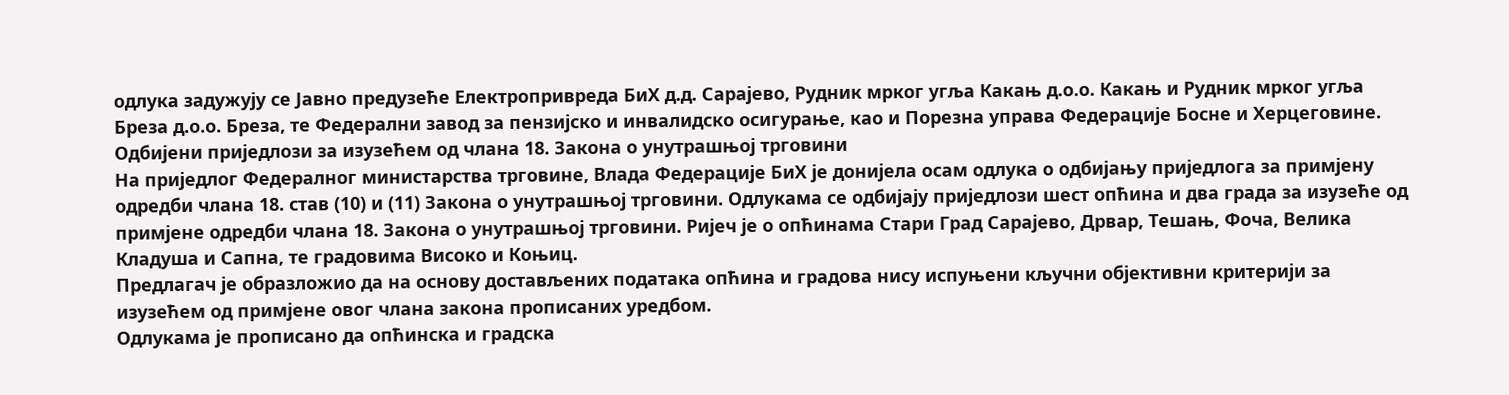одлука задужују се Јавно предузеће Електропривреда БиХ д.д. Сарајево, Рудник мрког угља Какањ д.о.о. Какањ и Рудник мрког угља Бреза д.о.о. Бреза, те Федерални завод за пензијско и инвалидско осигурање, као и Порезна управа Федерације Босне и Херцеговине.
Одбијени приједлози за изузећем од члана 18. Закона о унутрашњој трговини
На приједлог Федералног министарства трговине, Влада Федерације БиХ је донијела осам одлука о одбијању приједлога за примјену одредби члана 18. став (10) и (11) Закона о унутрашњој трговини. Одлукама се одбијају приједлози шест опћина и два града за изузеће од примјене одредби члана 18. Закона о унутрашњој трговини. Ријеч је о опћинама Стари Град Сарајево, Дрвар, Тешањ, Фоча, Велика Кладуша и Сапна, те градовима Високо и Коњиц.
Предлагач је образложио да на основу достављених података опћина и градова нису испуњени кључни објективни критерији за изузећем од примјене овог члана закона прописаних уредбом.
Одлукама је прописано да опћинска и градска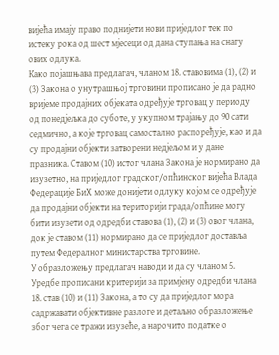вијећа имају право поднијети нови приједлог тек по истеку рока од шест мјесеци од дана ступања на снагу ових одлука.
Како појашњава предлагач, чланом 18. ставовима (1), (2) и (3) Закона о унутрашњој трговини прописано је да радно вријеме продајних објеката одређује трговац у периоду од понедјељка до суботе, у укупном трајању до 90 сати седмично, а које трговац самостално распоређује, као и да су продајни објекти затворени недјељом и у дане празника. Ставом (10) истог члана Закона је нормирано да изузетно, на приједлог градског/опћинског вијећа Влада Федерације БиХ може донијети одлуку којом се одређује да продајни објекти на територији града/опћине могу бити изузети од одредби ставова (1), (2) и (3) овог члана, док је ставом (11) нормирано да се приједлог доставља путем Федералног министарства трговине.
У образложењу предлагач наводи и да су чланом 5. Уредбе прописани критерији за примјену одредби члана 18. став (10) и (11) Закона, а то су да приједлог мора садржавати објективне разлоге и детаљно образложење због чега се тражи изузеће, а нарочито податке о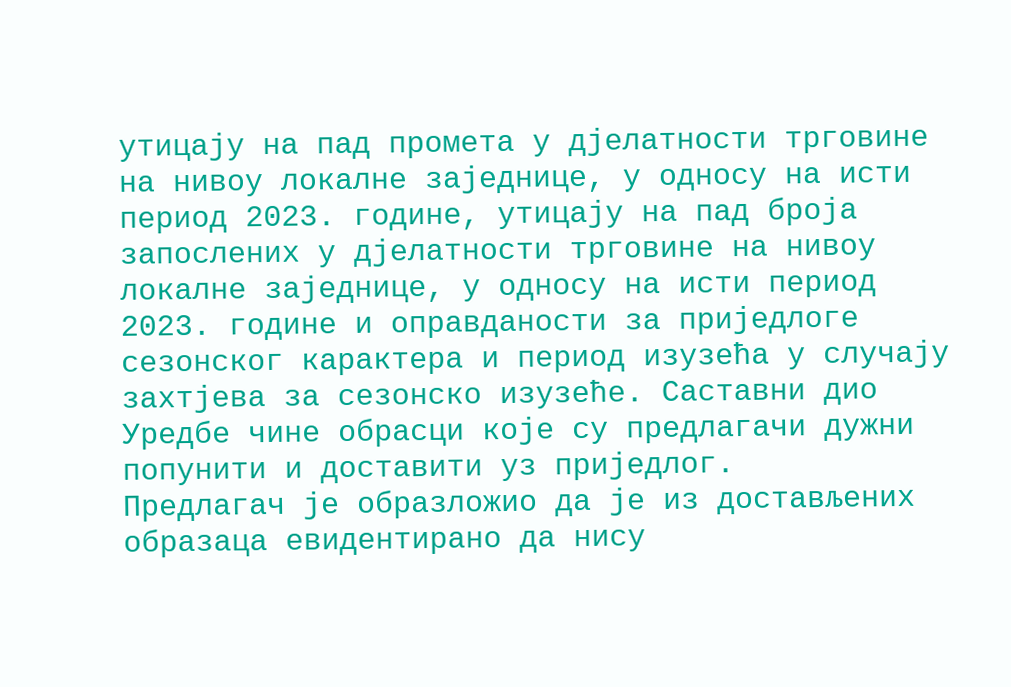утицају на пад промета у дјелатности трговине на нивоу локалне заједнице, у односу на исти период 2023. године, утицају на пад броја запослених у дјелатности трговине на нивоу локалне заједнице, у односу на исти период 2023. године и оправданости за приједлоге сезонског карактера и период изузећа у случају захтјева за сезонско изузеће. Саставни дио Уредбе чине обрасци које су предлагачи дужни попунити и доставити уз приједлог.
Предлагач је образложио да је из достављених образаца евидентирано да нису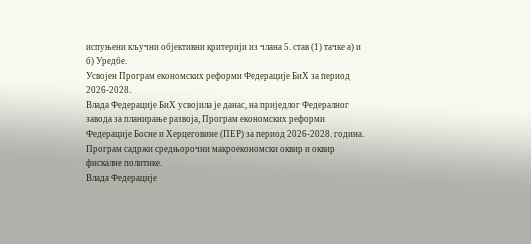испуњени кључни објективни критерији из члана 5. став (1) тачке а) и б) Уредбе.
Усвојен Програм економских реформи Федерације БиХ за период 2026-2028.
Влада Федерације БиХ усвојила је данас, на приједлог Федералног завода за планирање развоја, Програм економских реформи Федерације Босне и Херцеговине (ПЕР) за период 2026-2028. година. Програм садржи средњорочни макроекономски оквир и оквир фискалне политике.
Влада Федерације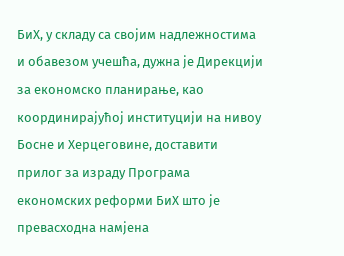БиХ, у складу са својим надлежностима и обавезом учешћа, дужна је Дирекцији за економско планирање, као координирајућој институцији на нивоу Босне и Херцеговине, доставити прилог за израду Програма економских реформи БиХ што је превасходна намјена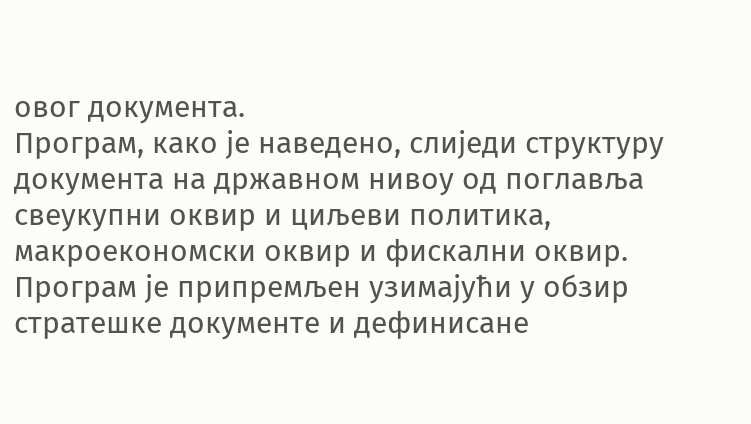овог документа.
Програм, како је наведено, слиједи структуру документа на државном нивоу од поглавља свеукупни оквир и циљеви политика, макроекономски оквир и фискални оквир.
Програм је припремљен узимајући у обзир стратешке документе и дефинисане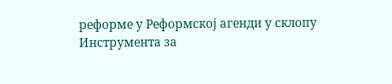реформе у Реформској агенди у склопу Инструмента за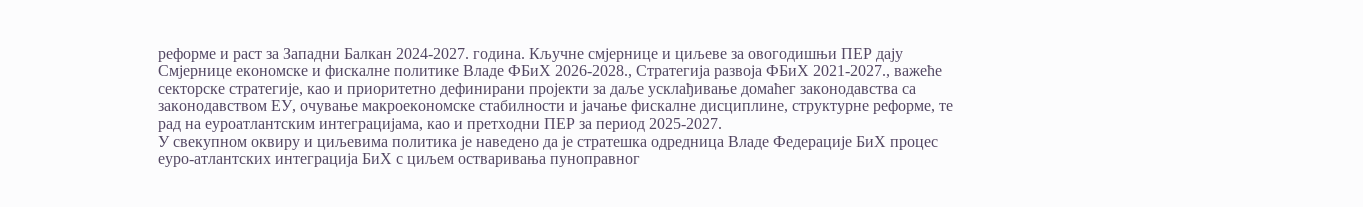реформе и раст за Западни Балкан 2024-2027. година. Кључне смјернице и циљеве за овогодишњи ПЕР дају Смјернице економске и фискалне политике Владе ФБиХ 2026-2028., Стратегија развоја ФБиХ 2021-2027., важеће секторске стратегије, као и приоритетно дефинирани пројекти за даље усклађивање домаћег законодавства са законодавством ЕУ, очување макроекономске стабилности и јачање фискалне дисциплине, структурне реформе, те рад на еуроатлантским интеграцијама, као и претходни ПЕР за период 2025-2027.
У свекупном оквиру и циљевима политика је наведено да је стратешка одредница Владе Федерације БиХ процес еуро-атлантских интеграција БиХ с циљем остваривања пуноправног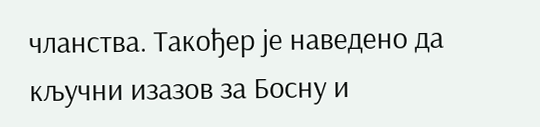чланства. Такођер је наведено да кључни изазов за Босну и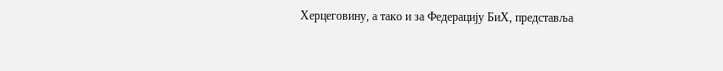Херцеговину, а тако и за Федерацију БиХ, представља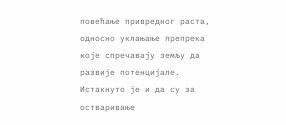повећање привредног раста, односно уклањање препрека које спречавају земљу да развије потенцијале. Истакнуто је и да су за остваривање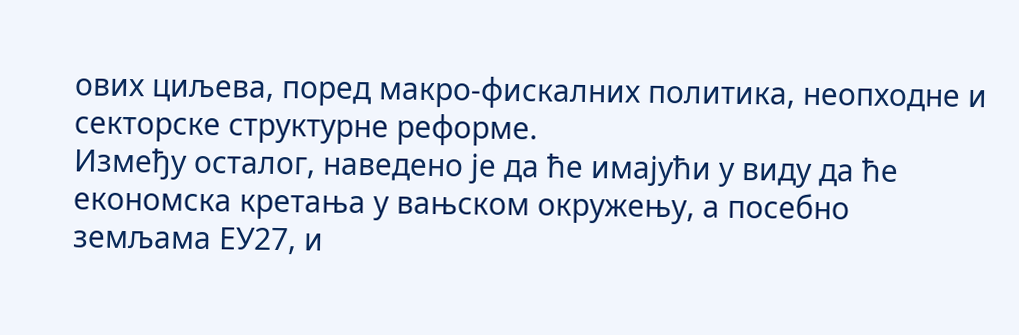ових циљева, поред макро-фискалних политика, неопходне и секторске структурне реформе.
Између осталог, наведено је да ће имајући у виду да ће економска кретања у вањском окружењу, а посебно земљама ЕУ27, и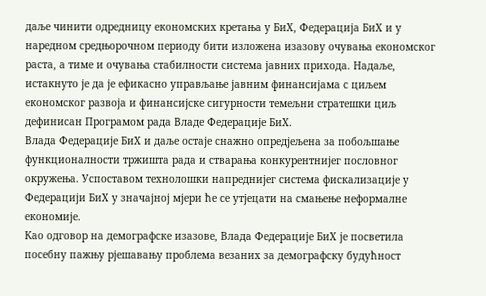даље чинити одредницу економских кретања у БиХ, Федерација БиХ и у наредном средњорочном периоду бити изложена изазову очувања економског раста, а тиме и очувања стабилности система јавних прихода. Надаље, истакнуто је да је ефикасно управљање јавним финансијама с циљем економског развоја и финансијске сигурности темељни стратешки циљ дефинисан Програмом рада Владе Федерације БиХ.
Влада Федерације БиХ и даље остаје снажно опредјељена за побољшање функционалности тржишта рада и стварања конкурентнијег пословног окружења. Успоставом технолошки напреднијег система фискализације у Федерацији БиХ у значајној мјери ће се утјецати на смањење неформалне економије.
Као одговор на демографске изазове, Влада Федерације БиХ је посветила посебну пажњу рјешавању проблема везаних за демографску будућност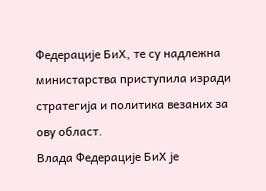Федерације БиХ, те су надлежна министарства приступила изради стратегија и политика везаних за ову област.
Влада Федерације БиХ је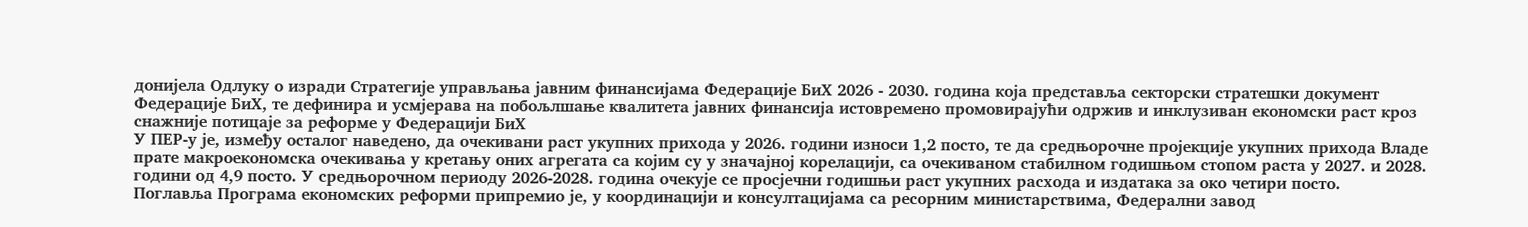донијела Одлуку о изради Стратегије управљања јавним финансијама Федерације БиХ 2026 - 2030. година која представља секторски стратешки документ Федерације БиХ, те дефинира и усмјерава на побољлшање квалитета јавних финансија истовремено промовирајући одржив и инклузиван економски раст кроз снажније потицаје за реформе у Федерацији БиХ
У ПЕР-у је, између осталог наведено, да очекивани раст укупних прихода у 2026. години износи 1,2 посто, те да средњорочне пројекције укупних прихода Владе прате макроекономска очекивања у кретању оних агрегата са којим су у значајној корелацији, са очекиваном стабилном годишњом стопом раста у 2027. и 2028. години од 4,9 посто. У средњорочном периоду 2026-2028. година очекује се просјечни годишњи раст укупних расхода и издатака за око четири посто.
Поглавља Програма економских реформи припремио је, у координацији и консултацијама са ресорним министарствима, Федерални завод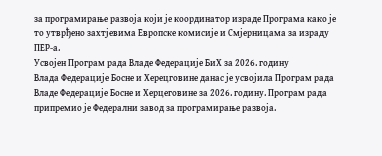за програмирање развоја који је координатор израде Програма како је то утврђено захтјевима Европске комисије и Смјерницама за израду ПЕР-а.
Усвојен Програм рада Владе Федерације БиХ за 2026. годину
Влада Федерације Босне и Херецговине данас је усвојила Програм рада Владе Федерације Босне и Херцеговине за 2026. годину. Програм рада припремио је Федерални завод за програмирање развоја.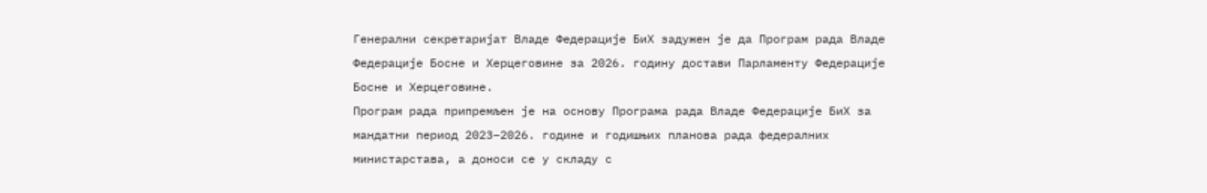Генерални секретаријат Владе Федерације БиХ задужен је да Програм рада Владе Федерације Босне и Херцеговине за 2026. годину достави Парламенту Федерације Босне и Херцеговине.
Програм рада припремљен је на основу Програма рада Владе Федерације БиХ за мандатни период 2023–2026. године и годишњих планова рада федералних министарстава, а доноси се у складу с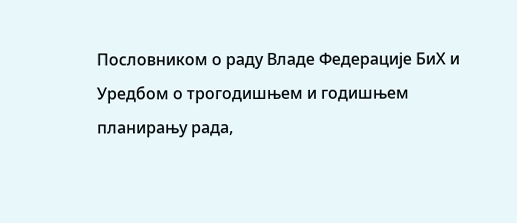Пословником о раду Владе Федерације БиХ и Уредбом о трогодишњем и годишњем планирању рада,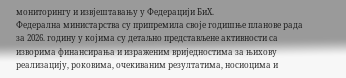мониторингу и извјештавању у Федерацији БиХ.
Федерална министарства су припремила своје годишње планове рада за 2026. годину у којима су детаљно представљене активности са изворима финансирања и израженим вриједностима за њихову реализацију, роковима, очекиваним резултатима, носиоцима и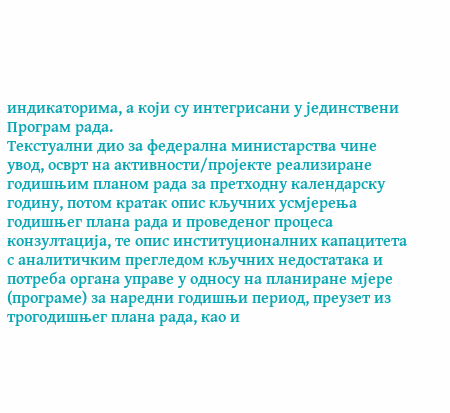индикаторима, а који су интегрисани у јединствени Програм рада.
Текстуални дио за федерална министарства чине увод, осврт на активности/пројекте реализиране годишњим планом рада за претходну календарску годину, потом кратак опис кључних усмјерења годишњег плана рада и проведеног процеса конзултација, те опис институционалних капацитета с аналитичким прегледом кључних недостатака и потреба органа управе у односу на планиране мјере (програме) за наредни годишњи период, преузет из трогодишњег плана рада, као и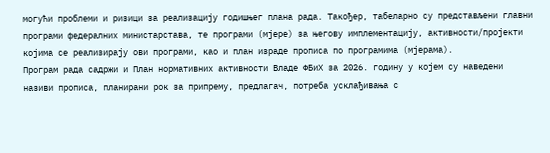могући проблеми и ризици за реализацију годишњег плана рада. Такођер, табеларно су представљени главни програми федералних министарстава, те програми (мјере) за његову имплементацију, активности/пројекти којима се реализирају ови програми, као и план израде прописа по програмима (мјерама).
Програм рада садржи и План нормативних активности Владе ФБиХ за 2026. годину у којем су наведени називи прописа, планирани рок за припрему, предлагач, потреба усклађивања с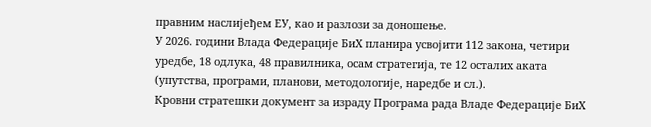правним наслијеђем ЕУ, као и разлози за доношење.
У 2026. години Влада Федерације БиХ планира усвојити 112 закона, четири уредбе, 18 одлука, 48 правилника, осам стратегија, те 12 осталих аката (упутства, програми, планови, методологије, наредбе и сл.).
Кровни стратешки документ за израду Програма рада Владе Федерације БиХ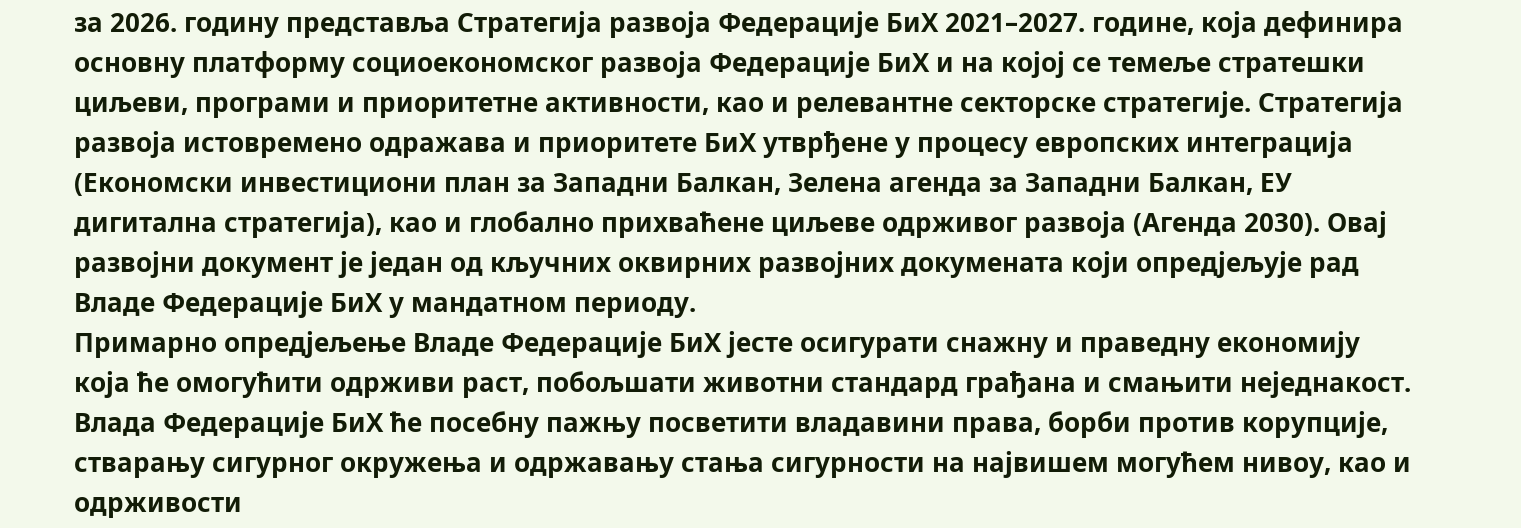за 2026. годину представља Стратегија развоја Федерације БиХ 2021–2027. године, која дефинира основну платформу социоекономског развоја Федерације БиХ и на којој се темеље стратешки циљеви, програми и приоритетне активности, као и релевантне секторске стратегије. Стратегија развоја истовремено одражава и приоритете БиХ утврђене у процесу европских интеграција (Економски инвестициони план за Западни Балкан, Зелена агенда за Западни Балкан, ЕУ дигитална стратегија), као и глобално прихваћене циљеве одрживог развоја (Агенда 2030). Овај развојни документ је један од кључних оквирних развојних докумената који опредјељује рад Владе Федерације БиХ у мандатном периоду.
Примарно опредјељење Владе Федерације БиХ јесте осигурати снажну и праведну економију која ће омогућити одрживи раст, побољшати животни стандард грађана и смањити неједнакост. Влада Федерације БиХ ће посебну пажњу посветити владавини права, борби против корупције, стварању сигурног окружења и одржавању стања сигурности на највишем могућем нивоу, као и одрживости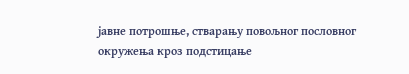јавне потрошње, стварању повољног пословног окружења кроз подстицање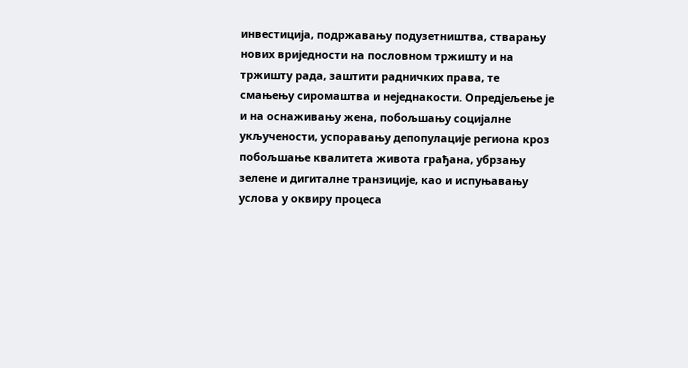инвестиција, подржавању подузетништва, стварању нових вриједности на пословном тржишту и на тржишту рада, заштити радничких права, те смањењу сиромаштва и неједнакости. Опредјељење је и на оснаживању жена, побољшању социјалне укључености, успоравању депопулације региона кроз побољшање квалитета живота грађана, убрзању зелене и дигиталне транзиције, као и испуњавању услова у оквиру процеса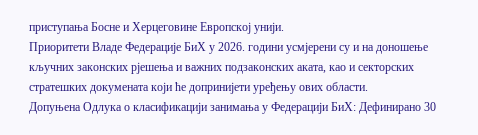приступања Босне и Херцеговине Европској унији.
Приоритети Владе Федерације БиХ у 2026. години усмјерени су и на доношење кључних законских рјешења и важних подзаконских аката, као и секторских стратешких докумената који ће допринијети уређењу ових области.
Допуњена Одлука о класификацији занимања у Федерацији БиХ: Дефинирано 30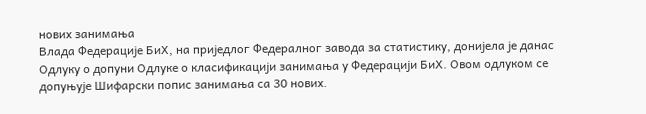нових занимања
Влада Федерације БиХ, на приједлог Федералног завода за статистику, донијела је данас Одлуку о допуни Одлуке о класификацији занимања у Федерацији БиХ. Овом одлуком се допуњује Шифарски попис занимања са 30 нових.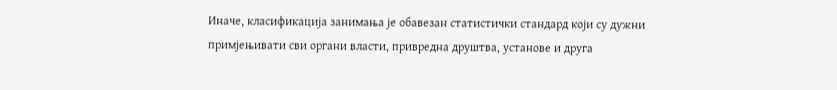Иначе, класификација занимања је обавезан статистички стандард који су дужни примјењивати сви органи власти, привредна друштва, установе и друга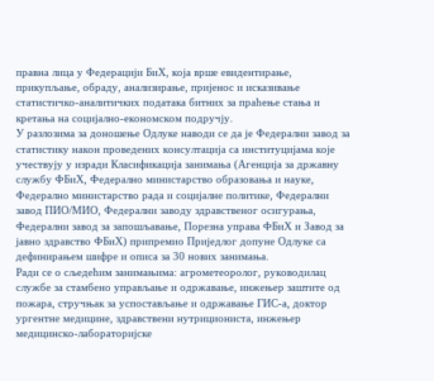правна лица у Федерацији БиХ, која врше евидентирање, прикупљање, обраду, анализирање, пријенос и исказивање статистичко-аналитичких података битних за праћење стања и кретања на социјално-економском подручју.
У разлозима за доношење Одлуке наводи се да је Федерални завод за статистику након проведених консултација са институцијама које учествују у изради Класификација занимања (Агенција за државну службу ФБиХ, Федерално министарство образовања и науке, Федерално министарство рада и социјалне политике, Федерални завод ПИО/МИО, Федерални заводу здравственог осигурања, Федерални завод за запошљавање, Порезна управа ФБиХ и Завод за јавно здравство ФБиХ) припремио Приједлог допуне Одлуке са дефинирањем шифре и описа за 30 нових занимања.
Ради се о сљедећим занимањима: агрометеоролог, руководилац службе за стамбено управљање и одржавање, инжењер заштите од пожара, стручњак за успостављање и одржавање ГИС-а, доктор ургентне медицине, здравствени нутрициониста, инжењер медицинско-лабораторијске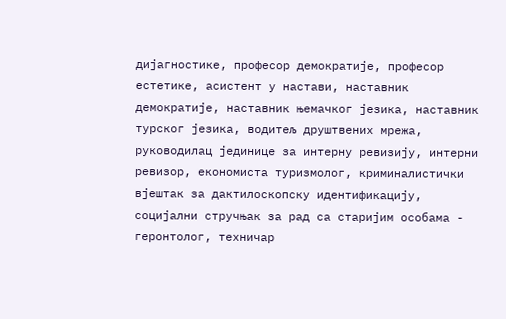дијагностике, професор демократије, професор естетике, асистент у настави, наставник демократије, наставник њемачког језика, наставник турског језика, водитељ друштвених мрежа, руководилац јединице за интерну ревизију, интерни ревизор, економиста туризмолог, криминалистички вјештак за дактилоскопску идентификацију, социјални стручњак за рад са старијим особама - геронтолог, техничар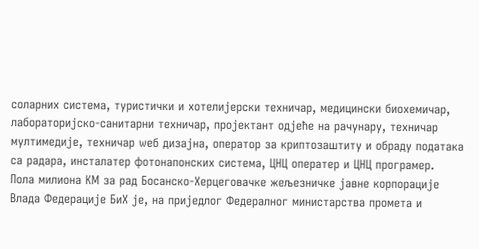соларних система, туристички и хотелијерски техничар, медицински биохемичар, лабораторијско-санитарни техничар, пројектант одјеће на рачунару, техничар мултимедије, техничар wеб дизајна, оператор за криптозаштиту и обраду података са радара, инсталатер фотонапонских система, ЦНЦ оператер и ЦНЦ програмер.
Пола милиона КМ за рад Босанско-Херцеговачке жељезничке јавне корпорације
Влада Федерације БиХ је, на приједлог Федералног министарства промета и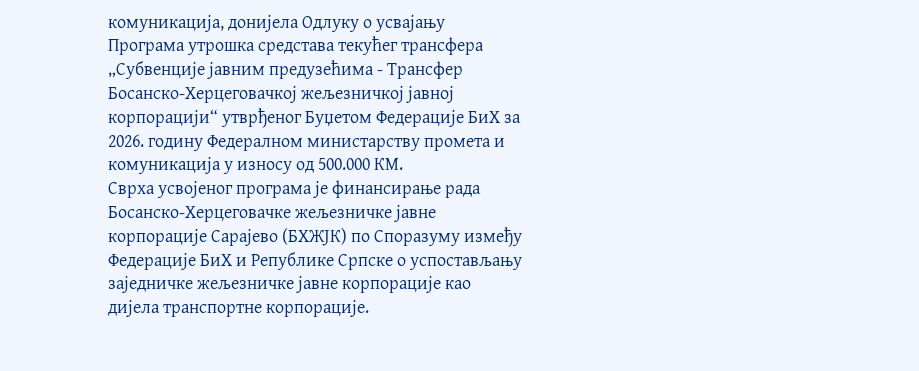комуникација, донијела Одлуку о усвајању Програма утрошка средстава текућег трансфера „Субвенције јавним предузећима - Трансфер Босанско-Херцеговачкој жељезничкој јавној корпорацији“ утврђеног Буџетом Федерације БиХ за 2026. годину Федералном министарству промета и комуникација у износу од 500.000 КМ.
Сврха усвојеног програма је финансирање рада Босанско-Херцеговачке жељезничке јавне корпорације Сарајево (БХЖЈК) по Споразуму између Федерације БиХ и Републике Српске о успостављању заједничке жељезничке јавне корпорације као дијела транспортне корпорације.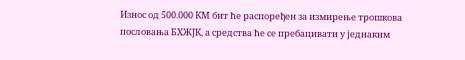Износ од 500.000 КМ бит ће распоређен за измирење трошкова пословања БХЖЈК, а средства ће се пребацивати у једнаким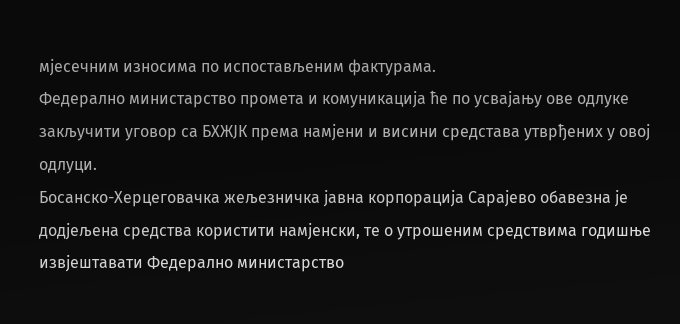мјесечним износима по испостављеним фактурама.
Федерално министарство промета и комуникација ће по усвајању ове одлуке закључити уговор са БХЖЈК према намјени и висини средстава утврђених у овој одлуци.
Босанско-Херцеговачка жељезничка јавна корпорација Сарајево обавезна је додјељена средства користити намјенски, те о утрошеним средствима годишње извјештавати Федерално министарство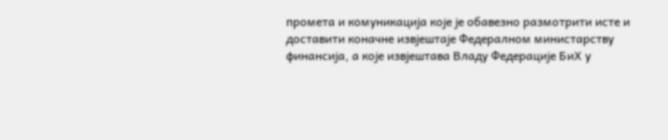промета и комуникација које је обавезно размотрити исте и доставити коначне извјештаје Федералном министарству финансија, а које извјештава Владу Федерације БиХ у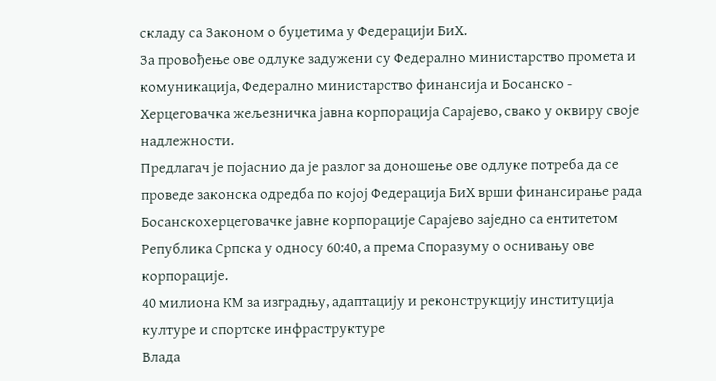складу са Законом о буџетима у Федерацији БиХ.
За провођење ове одлуке задужени су Федерално министарство промета и комуникација, Федерално министарство финансија и Босанско - Херцеговачка жељезничка јавна корпорација Сарајево, свако у оквиру своје надлежности.
Предлагач је појаснио да је разлог за доношење ове одлуке потреба да се проведе законска одредба по којој Федерација БиХ врши финансирање рада Босанскохерцеговачке јавне корпорације Сарајево заједно са ентитетом Република Српска у односу 60:40, а према Споразуму о оснивању ове корпорације.
40 милиона КМ за изградњу, адаптацију и реконструкцију институција културе и спортске инфраструктуре
Влада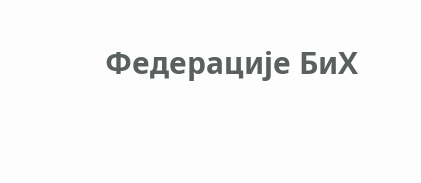Федерације БиХ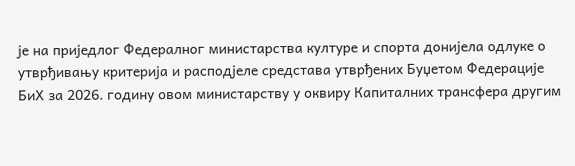је на приједлог Федералног министарства културе и спорта донијела одлуке о утврђивању критерија и расподјеле средстава утврђених Буџетом Федерације БиХ за 2026. годину овом министарству у оквиру Капиталних трансфера другим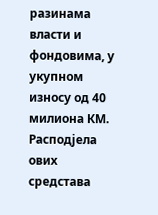разинама власти и фондовима, у укупном износу од 40 милиона КМ.
Расподјела ових средстава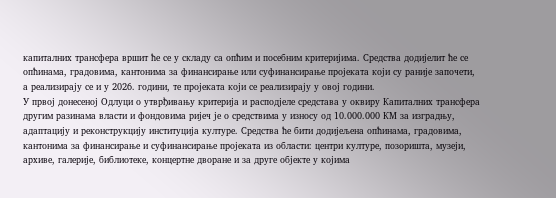капиталних трансфера вршит ће се у складу са опћим и посебним критеријима. Средства додијелит ће се опћинама, градовима, кантонима за финансирање или суфинансирање пројеката који су раније започети, а реализирају се и у 2026. години, те пројеката који се реализирају у овој години.
У првој донесеној Одлуци о утврђивању критерија и расподјеле средстава у оквиру Капиталних трансфера другим разинама власти и фондовима ријеч је о средствима у износу од 10.000.000 КМ за изградњу, адаптацију и реконструкцију институција културе. Средства ће бити додијељена опћинама, градовима, кантонима за финансирање и суфинансирање пројеката из области: центри културе, позоришта, музеји, архиве, галерије, библиотеке, концертне дворане и за друге објекте у којима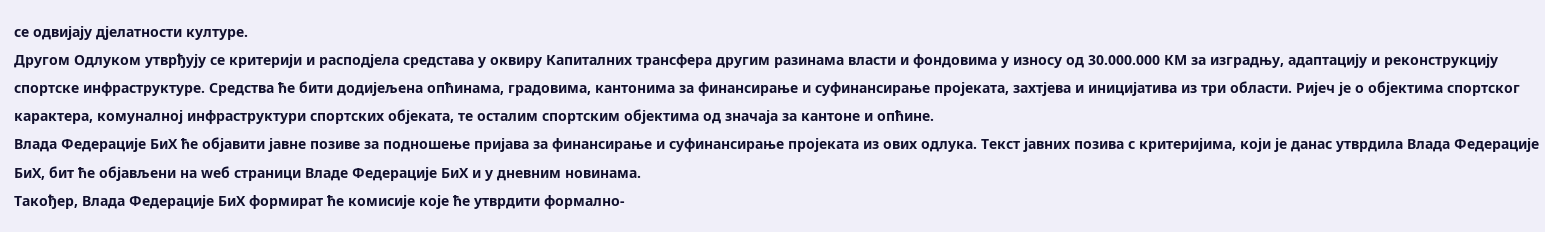се одвијају дјелатности културе.
Другом Одлуком утврђују се критерији и расподјела средстава у оквиру Капиталних трансфера другим разинама власти и фондовима у износу од 30.000.000 КМ за изградњу, адаптацију и реконструкцију спортске инфраструктуре. Средства ће бити додијељена опћинама, градовима, кантонима за финансирање и суфинансирање пројеката, захтјева и иницијатива из три области. Ријеч је о објектима спортског карактера, комуналној инфраструктури спортских објеката, те осталим спортским објектима од значаја за кантоне и опћине.
Влада Федерације БиХ ће објавити јавне позиве за подношење пријава за финансирање и суфинансирање пројеката из ових одлука. Текст јавних позива с критеријима, који је данас утврдила Влада Федерације БиХ, бит ће објављени на wеб страници Владе Федерације БиХ и у дневним новинама.
Такођер, Влада Федерације БиХ формират ће комисије које ће утврдити формално-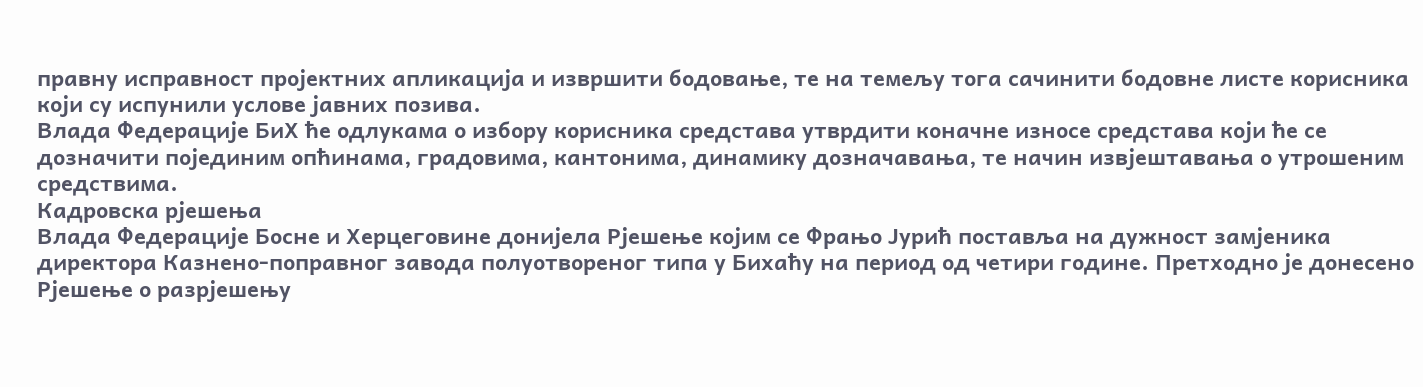правну исправност пројектних апликација и извршити бодовање, те на темељу тога сачинити бодовне листе корисника који су испунили услове јавних позива.
Влада Федерације БиХ ће одлукама о избору корисника средстава утврдити коначне износе средстава који ће се дозначити појединим опћинама, градовима, кантонима, динамику дозначавања, те начин извјештавања о утрошеним средствима.
Кадровска рјешења
Влада Федерације Босне и Херцеговине донијела Рјешење којим се Фрањо Јурић поставља на дужност замјеника директора Казнено-поправног завода полуотвореног типа у Бихаћу на период од четири године. Претходно је донесено Рјешење о разрјешењу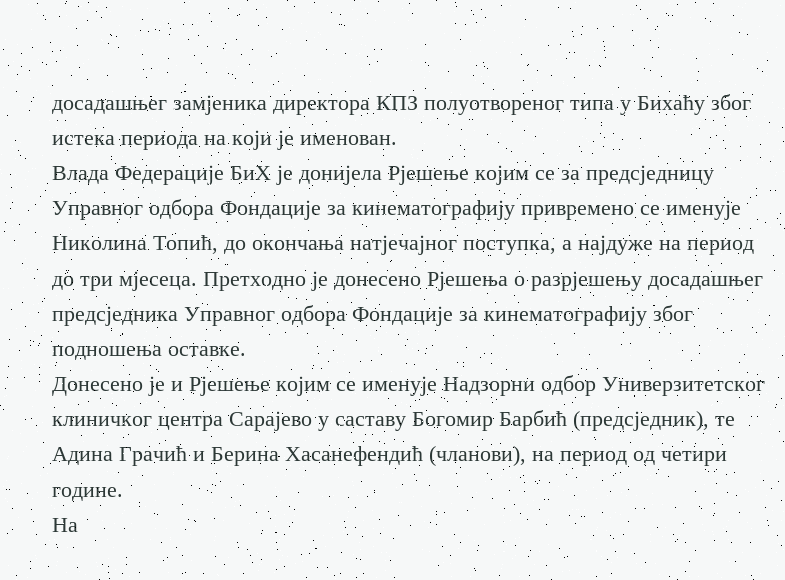досадашњег замјеника директора КПЗ полуотвореног типа у Бихаћу због истека периода на који је именован.
Влада Федерације БиХ је донијела Рјешење којим се за предсједницу Управног одбора Фондације за кинематографију привремено се именује Николина Топић, до окончања натјечајног поступка, а најдуже на период до три мјесеца. Претходно је донесено Рјешења о разрјешењу досадашњег предсједника Управног одбора Фондације за кинематографију због подношења оставке.
Донесено је и Рјешење којим се именује Надзорни одбор Универзитетског клиничког центра Сарајево у саставу Богомир Барбић (предсједник), те Адина Грачић и Берина Хасанефендић (чланови), на период од четири године.
На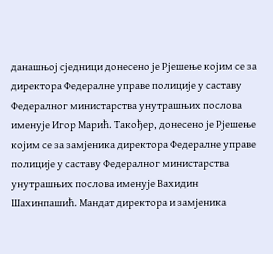данашњој сједници донесено је Рјешење којим се за директора Федералне управе полиције у саставу Федералног министарства унутрашњих послова именује Игор Марић. Такођер, донесено је Рјешење којим се за замјеника директора Федералне управе полиције у саставу Федералног министарства унутрашњих послова именује Вахидин Шахинпашић. Мандат директора и замјеника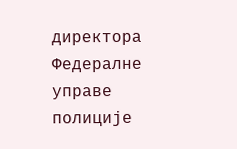директора Федералне управе полиције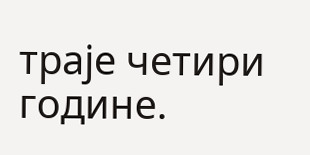траје четири године.